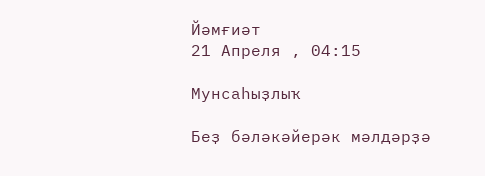Йәмғиәт
21 Апреля , 04:15

Мунсаһыҙлыҡ

Беҙ бәләкәйерәк мәлдәрҙә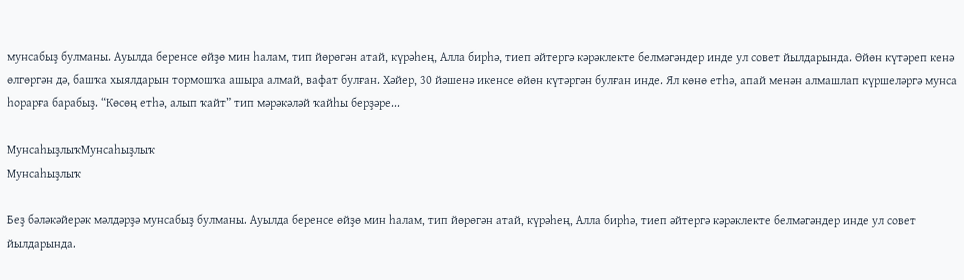мунсабыҙ булманы. Ауылда беренсе өйҙө мин һалам, тип йөрөгән атай, күрәһең, Алла бирһә, тиеп әйтергә кәрәклекте белмәгәндер инде ул совет йылдарында. Өйөн күтәреп кенә өлгөргән дә, башҡа хыялдарын тормошҡа ашыра алмай, вафат булған. Хәйер, 30 йәшенә икенсе өйөн күтәргән булған инде. Ял көнө етһә, апай менән алмашлап күршеләргә мунса һорарға барабыҙ. “Көсөң етһә, алып ҡайт” тип мәрәкәләй ҡайһы берҙәре...

МунсаһыҙлыҡМунсаһыҙлыҡ
Мунсаһыҙлыҡ

Беҙ бәләкәйерәк мәлдәрҙә мунсабыҙ булманы. Ауылда беренсе өйҙө мин һалам, тип йөрөгән атай, күрәһең, Алла бирһә, тиеп әйтергә кәрәклекте белмәгәндер инде ул совет йылдарында.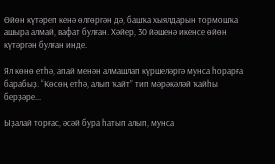Өйөн күтәреп кенә өлгөргән дә, башҡа хыялдарын тормошҡа ашыра алмай, вафат булған. Хәйер, 30 йәшенә икенсе өйөн күтәргән булған инде.

Ял көнө етһә, апай менән алмашлап күршеләргә мунса һорарға барабыҙ. “Көсөң етһә, алып ҡайт” тип мәрәкәләй ҡайһы берҙәре...

Ыҙалай торғас, әсәй бура һатып алып, мунса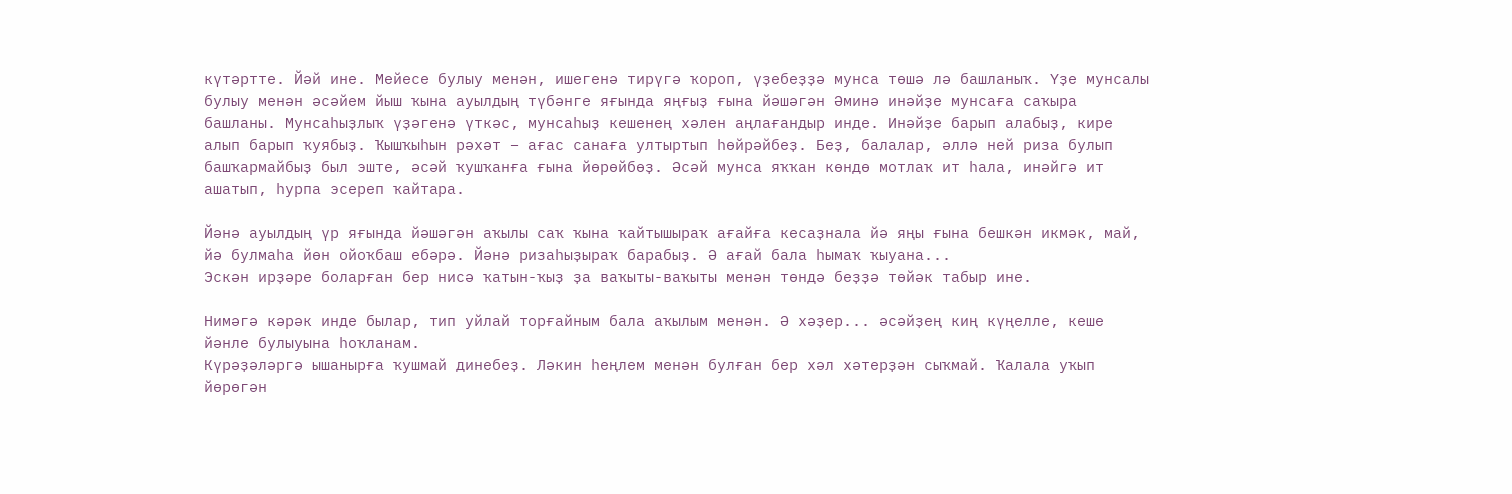күтәртте. Йәй ине. Мейесе булыу менән, ишегенә тирүгә ҡороп, үҙебеҙҙә мунса төшә лә башланыҡ. Үҙе мунсалы булыу менән әсәйем йыш ҡына ауылдың түбәнге яғында яңғыҙ ғына йәшәгән Әминә инәйҙе мунсаға саҡыра башланы. Мунсаһыҙлыҡ үҙәгенә үткәс, мунсаһыҙ кешенең хәлен аңлағандыр инде. Инәйҙе барып алабыҙ, кире алып барып ҡуябыҙ. Ҡышҡыһын рәхәт – ағас санаға ултыртып һөйрәйбеҙ. Беҙ, балалар, әллә ней риза булып башҡармайбыҙ был эште, әсәй ҡушҡанға ғына йөрөйбөҙ. Әсәй мунса яҡҡан көндө мотлаҡ ит һала, инәйгә ит ашатып, һурпа эсереп ҡайтара.

Йәнә ауылдың үр яғында йәшәгән аҡылы саҡ ҡына ҡайтышыраҡ ағайға кесаҙнала йә яңы ғына бешкән икмәк, май, йә булмаһа йөн ойоҡбаш ебәрә. Йәнә ризаһыҙыраҡ барабыҙ. Ә ағай бала һымаҡ ҡыуана...
Эскән ирҙәре боларған бер нисә ҡатын-ҡыҙ ҙа ваҡыты-ваҡыты менән төндә беҙҙә төйәк табыр ине.

Нимәгә кәрәк инде былар, тип уйлай торғайным бала аҡылым менән. Ә хәҙер... әсәйҙең киң күңелле, кеше йәнле булыуына һоҡланам.
Күрәҙәләргә ышанырға ҡушмай динебеҙ. Ләкин һеңлем менән булған бер хәл хәтерҙән сыҡмай. Ҡалала уҡып йөрөгән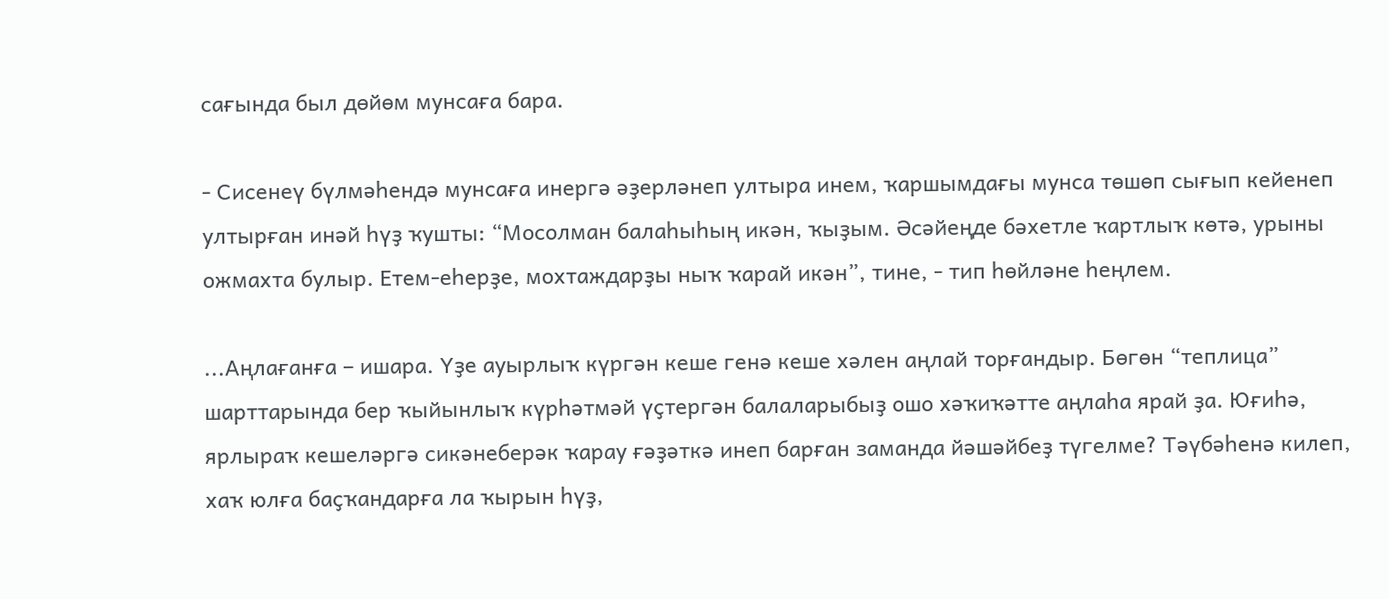сағында был дөйөм мунсаға бара.

- Сисенеү бүлмәһендә мунсаға инергә әҙерләнеп ултыра инем, ҡаршымдағы мунса төшөп сығып кейенеп ултырған инәй һүҙ ҡушты: “Мосолман балаһыһың икән, ҡыҙым. Әсәйеңде бәхетле ҡартлыҡ көтә, урыны ожмахта булыр. Етем-еһерҙе, мохтаждарҙы ныҡ ҡарай икән”, тине, - тип һөйләне һеңлем.

...Аңлағанға – ишара. Үҙе ауырлыҡ күргән кеше генә кеше хәлен аңлай торғандыр. Бөгөн “теплица” шарттарында бер ҡыйынлыҡ күрһәтмәй үҫтергән балаларыбыҙ ошо хәҡиҡәтте аңлаһа ярай ҙа. Юғиһә, ярлыраҡ кешеләргә сикәнеберәк ҡарау ғәҙәткә инеп барған заманда йәшәйбеҙ түгелме? Тәүбәһенә килеп, хаҡ юлға баҫҡандарға ла ҡырын һүҙ,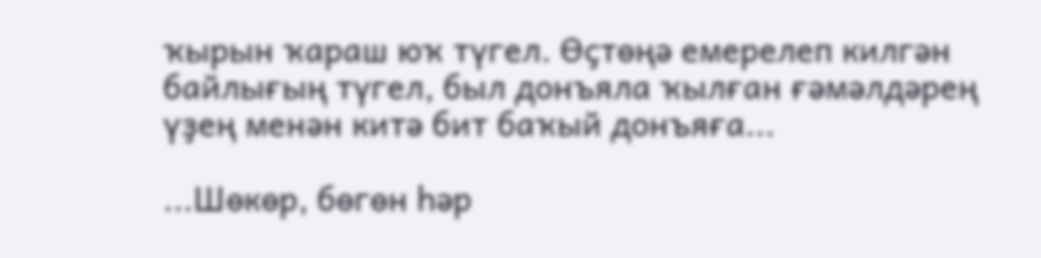ҡырын ҡараш юҡ түгел. Өҫтөңә емерелеп килгән байлығың түгел, был донъяла ҡылған ғәмәлдәрең үҙең менән китә бит баҡый донъяға...

...Шөкөр, бөгөн һәр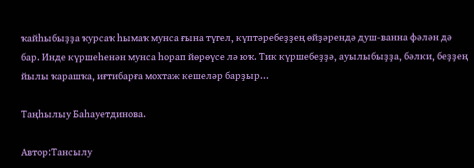ҡайһыбыҙҙа ҡурсаҡ һымаҡ мунса ғына түгел, күптәребеҙҙең өйҙәрендә душ-ванна фәлән дә бар. Инде күршеһенән мунса һорап йөрөүсе лә юҡ. Тик күршебеҙҙә, ауылыбыҙҙа, бәлки, беҙҙең йылы ҡарашҡа, иғтибарға мохтаж кешеләр барҙыр...

Таңһылыу Баһауетдинова.

Автор:Тансылу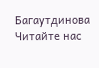Багаутдинова
Читайте нас